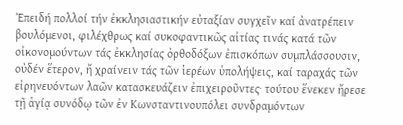Ἐπειδή πολλοί τήν ἐκκλησιαστικήν εὐταξίαν συγχεῖν καί ἀνατρέπειν βουλόμενοι, φιλέχθρως καί συκοφαντικῶς αἰτίας τινάς κατά τῶν οἰκονομούντων τάς ἐκκλησίας ὀρθοδόξων ἐπισκόπων συμπλάσσουσιν, οὐδέν ἕτερον, ἤ χραίνειν τάς τῶν ἱερέων ὑπολήψεις, καί ταραχάς τῶν εἰρηνευόντων λαῶν κατασκευάζειν ἐπιχειροῦντες· τούτου ἕνεκεν ἤρεσε τῇ ἁγίᾳ συνόδῳ τῶν ἐν Κωνσταντινουπόλει συνδραμόντων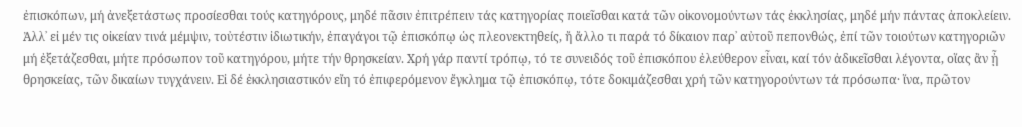ἐπισκόπων, μή ἀνεξετάστως προσίεσθαι τούς κατηγόρους, μηδέ πᾶσιν ἐπιτρέπειν τάς κατηγορίας ποιεῖσθαι κατά τῶν οἰκονομούντων τάς ἐκκλησίας, μηδέ μήν πάντας ἀποκλείειν. Ἀλλ᾿ εἰ μέν τις οἰκείαν τινά μέμψιν, τοὐτέστιν ἰδιωτικήν, ἐπαγάγοι τῷ ἐπισκόπῳ ὡς πλεονεκτηθείς, ἤ ἄλλο τι παρά τό δίκαιον παρ᾿ αὐτοῦ πεπονθώς, ἐπί τῶν τοιούτων κατηγοριῶν μή ἐξετάζεσθαι, μήτε πρόσωπον τοῦ κατηγόρου, μήτε τήν θρησκείαν. Χρή γάρ παντί τρόπῳ, τό τε συνειδός τοῦ ἐπισκόπου ἐλεύθερον εἶναι, καί τόν ἀδικεῖσθαι λέγοντα, οἵας ἂν ᾖ θρησκείας, τῶν δικαίων τυγχάνειν. Εἰ δέ ἐκκλησιαστικόν εἴη τό ἐπιφερόμενον ἔγκλημα τῷ ἐπισκόπῳ, τότε δοκιμάζεσθαι χρή τῶν κατηγορούντων τά πρόσωπα· ἵνα, πρῶτον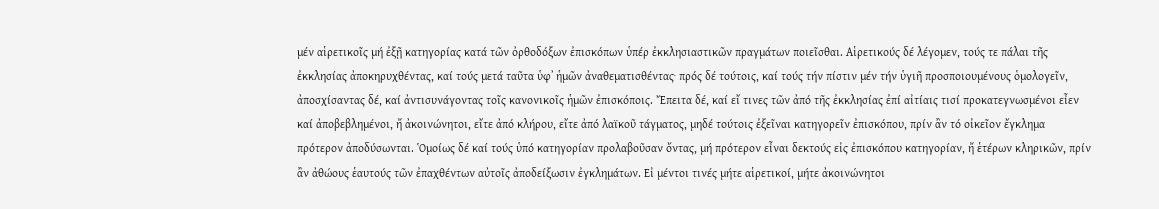μέν αἱρετικοῖς μή ἐξῇ κατηγορίας κατά τῶν ὀρθοδόξων ἐπισκόπων ὑπέρ ἐκκλησιαστικῶν πραγμάτων ποιεῖσθαι. Αἱρετικούς δέ λέγομεν, τούς τε πάλαι τῆς ἐκκλησίας ἀποκηρυχθέντας, καί τούς μετά ταῦτα ὑφ᾿ ἡμῶν ἀναθεματισθέντας· πρός δέ τούτοις, καί τούς τήν πίστιν μέν τήν ὑγιῆ προσποιουμένους ὁμολογεῖν, ἀποσχίσαντας δέ, καί ἀντισυνάγοντας τοῖς κανονικοῖς ἡμῶν ἐπισκόποις. Ἔπειτα δέ, καί εἴ τινες τῶν ἀπό τῆς ἐκκλησίας ἐπί αἰτίαις τισί προκατεγνωσμένοι εἶεν καί ἀποβεβλημένοι, ἤ ἀκοινώνητοι, εἴτε ἀπό κλήρου, εἴτε ἀπό λαϊκοῦ τάγματος, μηδέ τούτοις ἐξεῖναι κατηγορεῖν ἐπισκόπου, πρίν ἂν τό οἰκεῖον ἔγκλημα πρότερον ἀποδύσωνται. Ὁμοίως δέ καί τούς ὑπό κατηγορίαν προλαβοῦσαν ὄντας, μή πρότερον εἶναι δεκτούς εἰς ἐπισκόπου κατηγορίαν, ἤ ἑτέρων κληρικῶν, πρίν ἂν ἀθώους ἑαυτούς τῶν ἐπαχθέντων αὐτοῖς ἀποδείξωσιν ἐγκλημάτων. Εἰ μέντοι τινές μήτε αἱρετικοί, μήτε ἀκοινώνητοι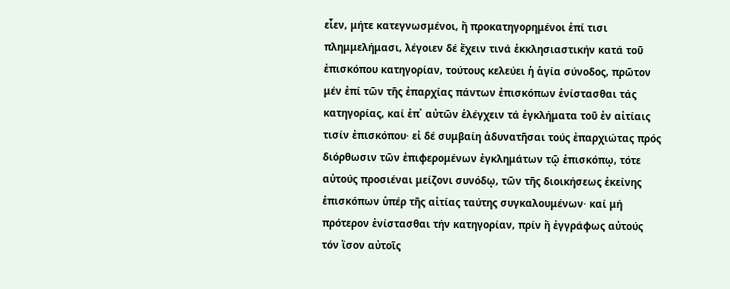εἶεν, μήτε κατεγνωσμένοι, ἤ προκατηγορημένοι ἐπί τισι πλημμελήμασι, λέγοιεν δέ ἔχειν τινά ἐκκλησιαστικήν κατά τοῦ ἐπισκόπου κατηγορίαν, τούτους κελεύει ἡ ἁγία σύνοδος, πρῶτον μέν ἐπί τῶν τῆς ἐπαρχίας πάντων ἐπισκόπων ἐνίστασθαι τάς κατηγορίας, καί ἐπ᾿ αὐτῶν ἐλέγχειν τά ἐγκλήματα τοῦ ἐν αἰτίαις τισίν ἐπισκόπου· εἰ δέ συμβαίη ἀδυνατῆσαι τούς ἐπαρχιώτας πρός διόρθωσιν τῶν ἐπιφερομένων ἐγκλημάτων τῷ ἐπισκόπῳ, τότε αὐτούς προσιέναι μείζονι συνόδῳ, τῶν τῆς διοικήσεως ἐκείνης ἐπισκόπων ὑπέρ τῆς αἰτίας ταύτης συγκαλουμένων· καί μή πρότερον ἐνίστασθαι τήν κατηγορίαν, πρίν ἤ ἐγγράφως αὐτούς τόν ἴσον αὐτοῖς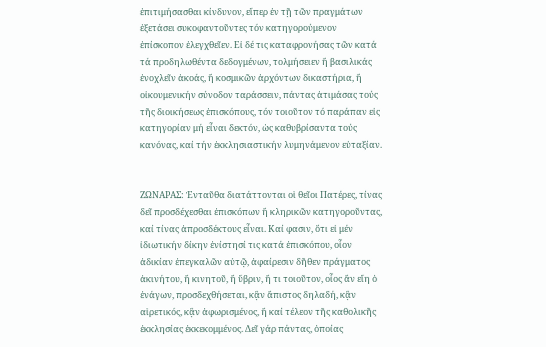ἐπιτιμήσασθαι κίνδυνον, εἴπερ ἐν τῇ τῶν πραγμάτων ἐξετάσει συκοφαντοῦντες τόν κατηγορούμενον ἐπίσκοπον ἐλεγχθεῖεν. Εἰ δέ τις καταφρονήσας τῶν κατά τά προδηλωθέντα δεδογμένων, τολμήσειεν ἤ βασιλικάς ἐνοχλεῖν ἀκοάς, ἤ κοσμικῶν ἀρχόντων δικαστήρια, ἤ οἰκουμενικήν σύνοδον ταράσσειν, πάντας ἀτιμάσας τούς τῆς διοικήσεως ἐπισκόπους, τόν τοιοῦτον τό παράπαν εἰς κατηγορίαν μή εἶναι δεκτόν, ὡς καθυβρίσαντα τούς κανόνας, καί τήν ἐκκλησιαστικήν λυμηνάμενον εὐταξίαν.


ΖΩΝΑΡΑΣ: Ἐνταῦθα διατάττονται οἱ θεῖοι Πατέρες, τίνας δεῖ προσδέχεσθαι ἐπισκόπων ἤ κληρικῶν κατηγοροῦντας, καί τίνας ἀπροσδέκτους εἶναι. Καί φασιν, ὅτι εἰ μέν ἰδιωτικήν δίκην ἐνίστησί τις κατά ἐπισκόπου, οἷον ἀδικίαν ἐπεγκαλῶν αὐτῷ, ἀφαίρεσιν δῆθεν πράγματος ἀκινήτου, ἤ κινητοῦ, ἤ ὕβριν, ἤ τι τοιοῦτον, οἷος ἄν εἴη ὁ ἐνάγων, προσδεχθήσεται, κᾂν ἄπιστος δηλαδή, κᾂν αἱρετικός, κᾂν ἀφωρισμένος, ἤ καί τέλεον τῆς καθολικῆς ἐκκλησίας ἐκκεκομμένος. Δεῖ γάρ πάντας, ὁποίας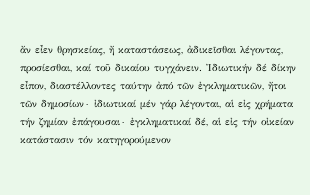ἄν εἶεν θρησκείας, ἤ καταστάσεως, ἀδικεῖσθαι λέγοντας, προσίεσθαι, καί τοῦ δικαίου τυγχάνειν. Ἰδιωτικήν δέ δίκην εἶπον, διαστέλλοντες ταύτην ἀπό τῶν ἐγκληματικῶν, ἤτοι τῶν δημοσίων∙ ἰδιωτικαί μέν γάρ λέγονται, αἱ εἰς χρήματα τήν ζημίαν ἐπάγουσαι∙ ἐγκληματικαί δέ, αἱ εἰς τήν οἰκείαν κατάστασιν τόν κατηγορούμενον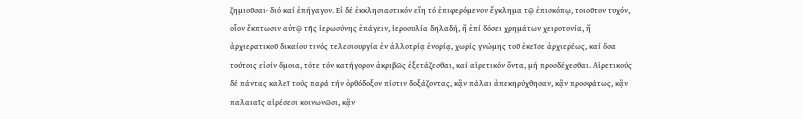ζημιοῦσαι∙ διό καί ἐπήγαγον. Εἰ δέ ἐκκλησιαστικόν εἴη τό ἐπιφερόμενον ἔγκλημα τῷ ἐπισκόπῳ, τοιοῦτον τυχόν, οἷον ἔκπτωσιν αὐτῷ τῆς ἱερωσύνης ἐπάγειν, ἱεροσυλία δηλαδή, ἤ ἐπί δόσει χρημάτων χειροτονία, ἤ ἀρχιερατικοῦ δικαίου τινός τελεσιουργία ἐν ἀλλοτρίᾳ ἐνορίᾳ, χωρίς γνώμης τοῦ ἐκεῖσε ἀρχιερέως, καί ὅσα τούτοις εἰσίν ὅμοια, τότε τόν κατήγορον ἀκριβῶς ἐξετάζεσθαι, καί αἱρετικόν ὄντα, μή προσδέχεσθαι. Αἱρετικούς δέ πάντας καλεῖ τούς παρά τήν ὀρθόδοξον πίστιν δοξάζοντας, κᾂν πάλαι ἀπεκηρύχθησαν, κᾂν προσφάτως, κᾂν παλαιαῖς αἱρέσεσι κοινωνῶσι, κᾂν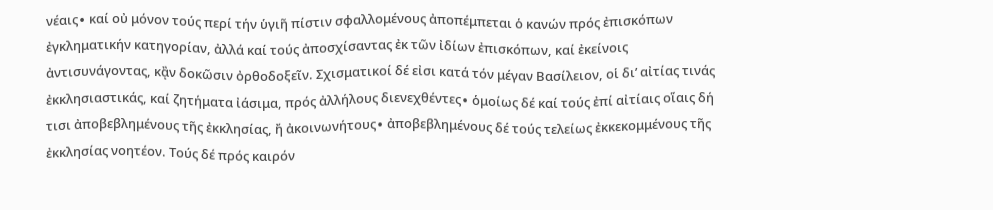νέαις∙ καί οὐ μόνον τούς περί τήν ὑγιῆ πίστιν σφαλλομένους ἀποπέμπεται ὁ κανών πρός ἐπισκόπων ἐγκληματικήν κατηγορίαν, ἀλλά καί τούς ἀποσχίσαντας ἐκ τῶν ἰδίων ἐπισκόπων, καί ἐκείνοις ἀντισυνάγοντας, κᾂν δοκῶσιν ὀρθοδοξεῖν. Σχισματικοί δέ εἰσι κατά τόν μέγαν Βασίλειον, οἱ δι’ αἰτίας τινάς ἐκκλησιαστικάς, καί ζητήματα ἰάσιμα, πρός ἀλλήλους διενεχθέντες∙ ὁμοίως δέ καί τούς ἐπί αἰτίαις οἵαις δή τισι ἀποβεβλημένους τῆς ἐκκλησίας, ἤ ἀκοινωνήτους∙ ἀποβεβλημένους δέ τούς τελείως ἐκκεκομμένους τῆς ἐκκλησίας νοητέον. Τούς δέ πρός καιρόν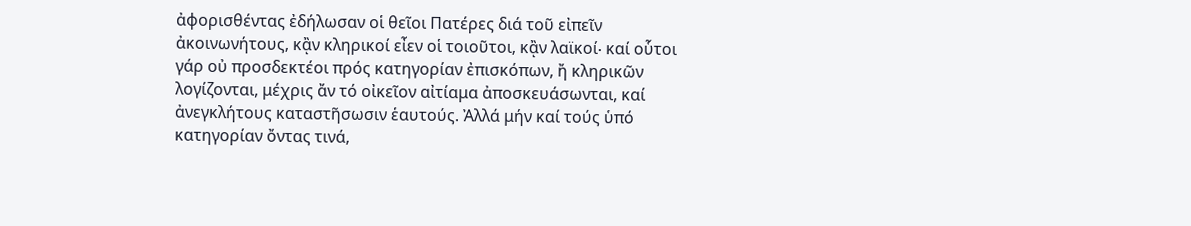ἀφορισθέντας ἐδήλωσαν οἱ θεῖοι Πατέρες διά τοῦ εἰπεῖν ἀκοινωνήτους, κᾂν κληρικοί εἶεν οἱ τοιοῦτοι, κᾂν λαϊκοί∙ καί οὗτοι γάρ οὐ προσδεκτέοι πρός κατηγορίαν ἐπισκόπων, ἤ κληρικῶν λογίζονται, μέχρις ἄν τό οἰκεῖον αἰτίαμα ἀποσκευάσωνται, καί ἀνεγκλήτους καταστῆσωσιν ἑαυτούς. Ἀλλά μήν καί τούς ὑπό κατηγορίαν ὄντας τινά,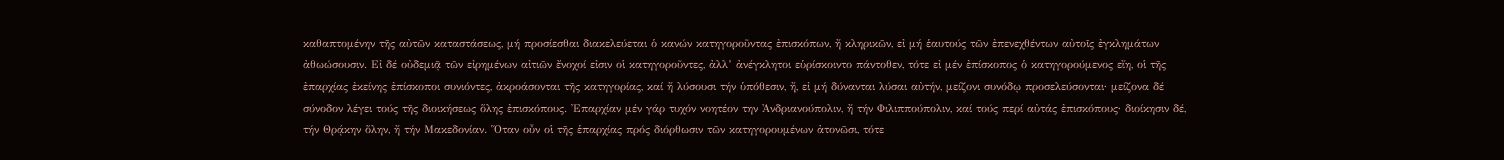καθαπτομένην τῆς αὐτῶν καταστάσεως, μή προσίεσθαι διακελεύεται ὁ κανών κατηγοροῦντας ἐπισκόπων, ἤ κληρικῶν, εἰ μή ἑαυτούς τῶν ἐπενεχθέντων αὐτοῖς ἐγκλημάτων ἀθωώσουσιν. Εἰ δέ οὐδεμιᾷ τῶν εἰρημένων αἰτιῶν ἔνοχοί εἰσιν οἱ κατηγοροῦντες, ἀλλ’ ἀνέγκλητοι εὑρίσκοιντο πάντοθεν, τότε εἰ μέν ἐπίσκοπος ὁ κατηγορούμενος εἴη, οἱ τῆς ἐπαρχίας ἐκείνης ἐπίσκοποι συνιόντες, ἀκροάσονται τῆς κατηγορίας, καί ἤ λύσουσι τήν ὑπόθεσιν, ἤ, εἰ μή δύνανται λύσαι αὐτήν, μείζονι συνόδῳ προσελεύσονται∙ μείζονα δέ σύνοδον λέγει τούς τῆς διοικήσεως ὅλης ἐπισκόπους. Ἐπαρχίαν μέν γάρ τυχόν νοητέον την Ἀνδριανούπολιν, ἤ τήν Φιλιππούπολιν, καί τούς περί αὐτάς ἐπισκόπους∙ διοίκησιν δέ, τήν Θρᾴκην ὅλην, ἤ τήν Μακεδονίαν. Ὅταν οὖν οἱ τῆς ἑπαρχίας πρός διόρθωσιν τῶν κατηγορουμένων ἀτονῶσι, τότε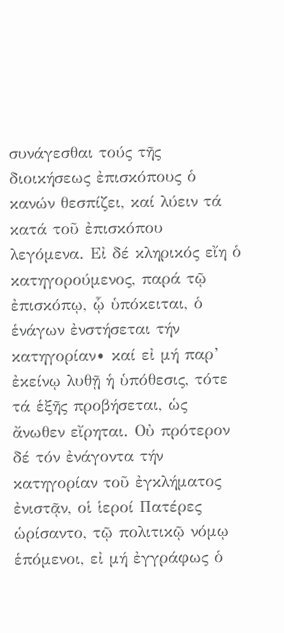συνάγεσθαι τούς τῆς διοικήσεως ἐπισκόπους ὁ κανών θεσπίζει, καί λύειν τά κατά τοῦ ἐπισκόπου λεγόμενα. Εἰ δέ κληρικός εἴη ὁ κατηγορούμενος, παρά τῷ ἐπισκόπῳ, ᾧ ὑπόκειται, ὁ ἑνάγων ἐνστήσεται τήν κατηγορίαν∙ καί εἰ μή παρ’ ἐκείνῳ λυθῇ ἡ ὑπόθεσις, τότε τά ἑξῆς προβήσεται, ὡς ἄνωθεν εἴρηται. Οὐ πρότερον δέ τόν ἐνάγοντα τήν κατηγορίαν τοῦ ἐγκλήματος ἐνιστᾷν, οἱ ἱεροί Πατέρες ὡρίσαντο, τῷ πολιτικῷ νόμῳ ἑπόμενοι, εἰ μή ἐγγράφως ὁ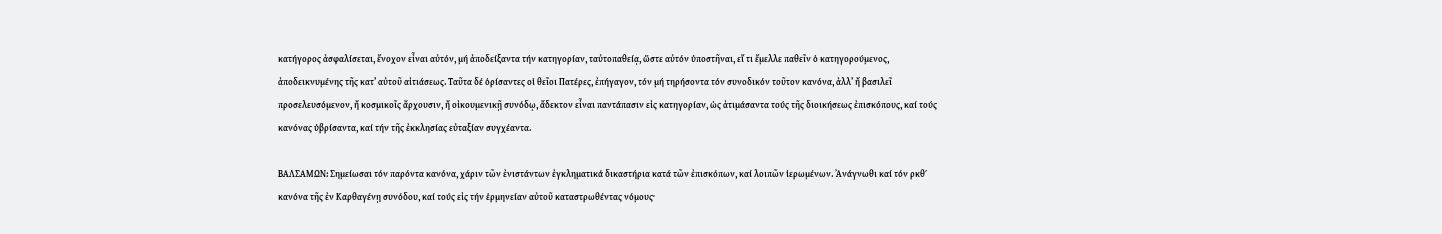κατήγορος ἀσφαλίσεται, ἔνοχον εἶναι αὐτόν, μή ἀποδείξαντα τήν κατηγορίαν, ταὐτοπαθείᾳ, ὥστε αὐτόν ὑποστῆναι, εἴ τι ἔμελλε παθεῖν ὁ κατηγορούμενος, ἀποδεικνυμένης τῆς κατ’ αὐτοῦ αἰτιάσεως. Ταῦτα δέ ὁρίσαντες οἱ θεῖοι Πατέρες, ἐπήγαγον, τόν μή τηρήσοντα τόν συνοδικόν τοῦτον κανόνα, ἀλλ’ ἤ βασιλεῖ προσελευσόμενον, ἤ κοσμικοῖς ἄρχουσιν, ἤ οἰκουμενικῇ συνόδῳ, ἄδεκτον εἶναι παντάπασιν εἰς κατηγορίαν, ὡς ἀτιμάσαντα τούς τῆς διοικήσεως ἐπισκόπους, καί τούς κανόνας ὑβρίσαντα, καί τήν τῆς ἐκκλησίας εὐταξίαν συγχέαντα.

ΒΑΛΣΑΜΩΝ: Σημείωσαι τόν παρόντα κανόνα, χάριν τῶν ἐνιστάντων ἐγκληματικά δικαστήρια κατά τῶν ἐπισκόπων, καί λοιπῶν ἱερωμένων. Ἀνάγνωθι καί τόν ρκθ΄ κανόνα τῆς ἐν Καρθαγένῃ συνόδου, καί τούς εἰς τήν ἑρμηνείαν αὐτοῦ καταστρωθέντας νόμους∙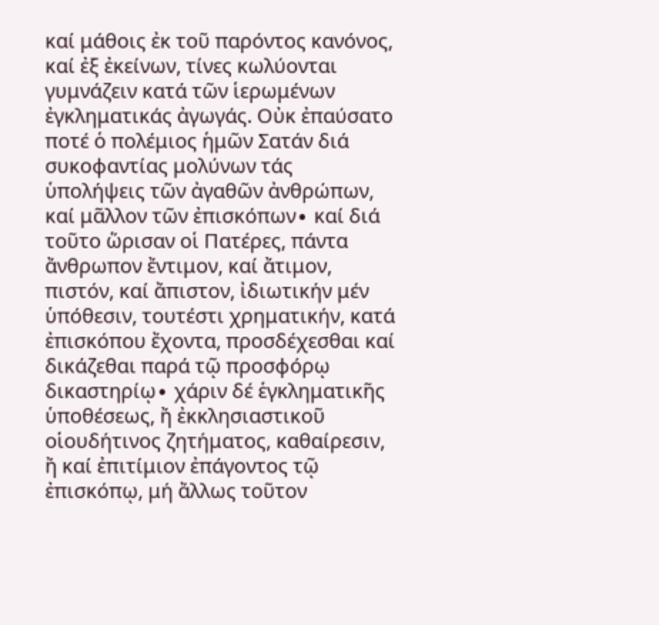καί μάθοις ἐκ τοῦ παρόντος κανόνος, καί ἐξ ἐκείνων, τίνες κωλύονται γυμνάζειν κατά τῶν ἱερωμένων ἐγκληματικάς ἀγωγάς. Οὐκ ἐπαύσατο ποτέ ὁ πολέμιος ἡμῶν Σατάν διά συκοφαντίας μολύνων τάς ὑπολήψεις τῶν ἀγαθῶν ἀνθρώπων, καί μᾶλλον τῶν ἐπισκόπων∙ καί διά τοῦτο ὥρισαν οἱ Πατέρες, πάντα ἄνθρωπον ἔντιμον, καί ἄτιμον, πιστόν, καί ἄπιστον, ἰδιωτικήν μέν ὑπόθεσιν, τουτέστι χρηματικήν, κατά ἐπισκόπου ἔχοντα, προσδέχεσθαι καί δικάζεθαι παρά τῷ προσφόρῳ δικαστηρίῳ∙ χάριν δέ ἑγκληματικῆς ὑποθέσεως, ἤ ἐκκλησιαστικοῦ οἱουδήτινος ζητήματος, καθαίρεσιν, ἤ καί ἐπιτίμιον ἐπάγοντος τῷ ἐπισκόπῳ, μή ἄλλως τοῦτον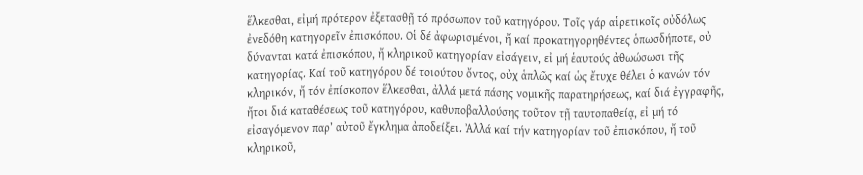ἕλκεσθαι, εἰμή πρότερον ἐξετασθῇ τό πρόσωπον τοῦ κατηγόρου. Τοῖς γάρ αἱρετικοῖς οὐδόλως ἐνεδόθη κατηγορεῖν ἐπισκόπου. Οἱ δέ ἀφωρισμένοι, ἤ καί προκατηγορηθέντες ὁπωσδήποτε, οὐ δύνανται κατά ἐπισκόπου, ἤ κληρικοῦ κατηγορίαν εἰσάγειν, εἰ μή ἑαυτούς ἀθωώσωσι τῆς κατηγορίας. Καί τοῦ κατηγόρου δέ τοιούτου ὄντος, οὐχ ἁπλῶς καί ὡς ἔτυχε θέλει ὁ κανών τόν κληρικόν, ἤ τόν ἐπίσκοπον ἕλκεσθαι, ἀλλά μετά πάσης νομικῆς παρατηρήσεως, καί διά ἐγγραφῆς, ἤτοι διά καταθέσεως τοῦ κατηγόρου, καθυποβαλλούσης τοῦτον τῇ ταυτοπαθείᾳ, εἰ μή τό εἰσαγόμενον παρ’ αὐτοῦ ἔγκλημα ἀποδείξει. Ἀλλά καί τήν κατηγορίαν τοῦ ἐπισκόπου, ἤ τοῦ κληρικοῦ,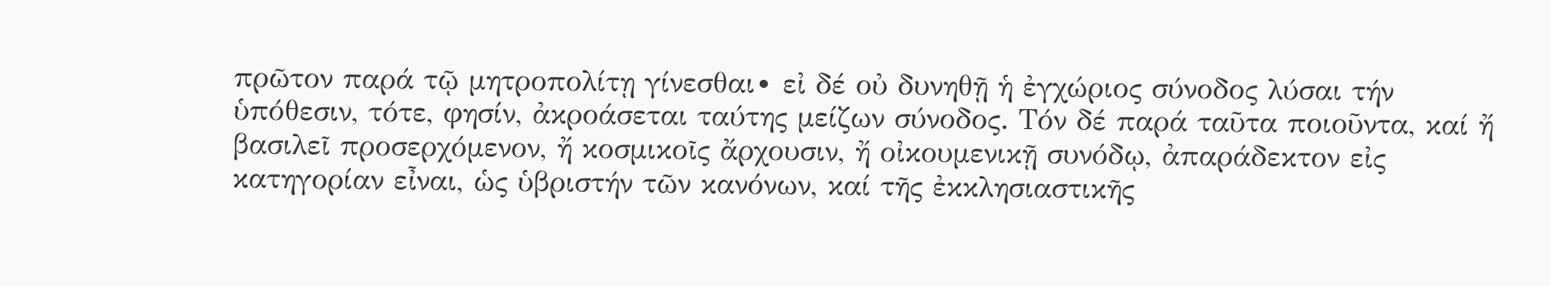πρῶτον παρά τῷ μητροπολίτῃ γίνεσθαι∙ εἰ δέ οὐ δυνηθῇ ἡ ἐγχώριος σύνοδος λύσαι τήν ὑπόθεσιν, τότε, φησίν, ἀκροάσεται ταύτης μείζων σύνοδος. Τόν δέ παρά ταῦτα ποιοῦντα, καί ἤ βασιλεῖ προσερχόμενον, ἤ κοσμικοῖς ἄρχουσιν, ἤ οἰκουμενικῇ συνόδῳ, ἀπαράδεκτον εἰς κατηγορίαν εἶναι, ὡς ὑβριστήν τῶν κανόνων, καί τῆς ἐκκλησιαστικῆς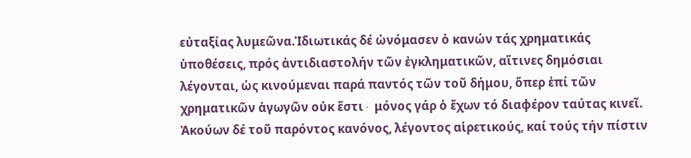εὐταξίας λυμεῶνα.Ἰδιωτικάς δέ ὠνόμασεν ὁ κανών τάς χρηματικάς ὑποθέσεις, πρός ἀντιδιαστολήν τῶν ἐγκληματικῶν, αἵτινες δημόσιαι λέγονται, ὡς κινούμεναι παρά παντός τῶν τοῦ δήμου, ὅπερ ἐπί τῶν χρηματικῶν ἀγωγῶν οὐκ ἔστι∙ μόνος γάρ ὁ ἔχων τό διαφέρον ταύτας κινεῖ. Ἀκούων δέ τοῦ παρόντος κανόνος, λέγοντος αἱρετικούς, καί τούς τήν πίστιν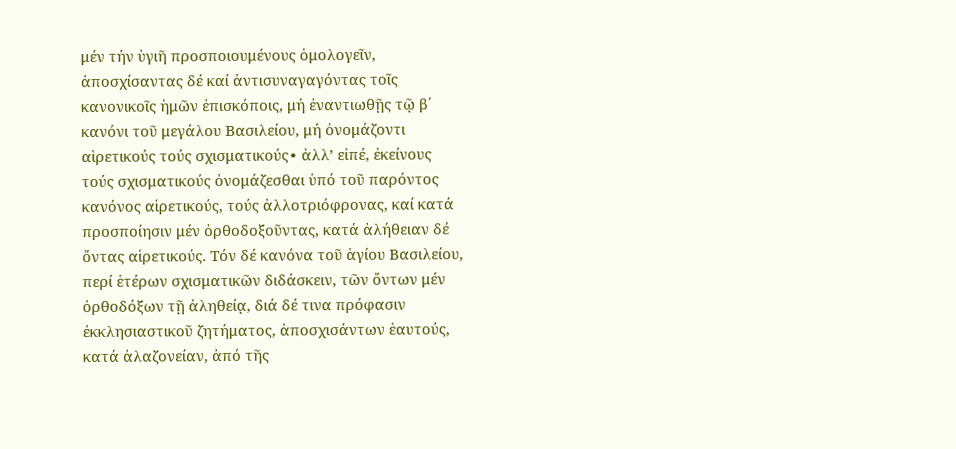μέν τήν ὑγιῆ προσποιουμένους ὁμολογεῖν, ἀποσχίσαντας δέ καί ἀντισυναγαγόντας τοῖς κανονικοῖς ἡμῶν ἐπισκόποις, μή ἐναντιωθῇς τῷ β΄ κανόνι τοῦ μεγάλου Βασιλείου, μή ὀνομάζοντι αἱρετικούς τούς σχισματικούς∙ ἀλλ’ εἰπέ, ἐκείνους τούς σχισματικούς ὀνομάζεσθαι ὑπό τοῦ παρόντος κανόνος αἱρετικούς, τούς ἀλλοτριόφρονας, καί κατά προσποίησιν μέν ὀρθοδοξοῦντας, κατά ἀλήθειαν δέ ὄντας αἱρετικούς. Τόν δέ κανόνα τοῦ ἁγίου Βασιλείου, περί ἑτέρων σχισματικῶν διδάσκειν, τῶν ὄντων μέν ὀρθοδόξων τῇ ἀληθείᾳ, διά δέ τινα πρόφασιν ἐκκλησιαστικοῦ ζητήματος, ἀποσχισάντων ἑαυτούς, κατά ἀλαζονείαν, ἀπό τῆς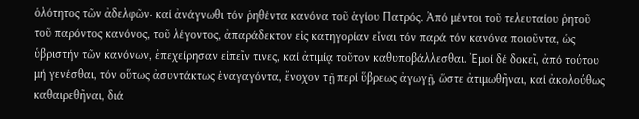ὁλότητος τῶν ἀδελφῶν∙ καί ἀνάγνωθι τόν ῥηθέντα κανόνα τοῦ ἁγίου Πατρός. Ἀπό μέντοι τοῦ τελευταίου ῥητοῦ τοῦ παρόντος κανόνος, τοῦ λέγοντος, ἀπαράδεκτον εἰς κατηγορίαν εἶναι τόν παρά τόν κανόνα ποιοῦντα, ὡς ὑβριστήν τῶν κανόνων, ἐπεχείρησαν εἰπεῖν τινες, καί ἀτιμίᾳ τοῦτον καθυποβάλλεσθαι. Ἐμοί δέ δοκεῖ, ἀπό τούτου μή γενέσθαι, τόν οὕτως ἀσυντάκτως ἑναγαγόντα, ἔνοχον τῇ περί ὕβρεως ἀγωγῇ, ὥστε ἀτιμωθῆναι, καί ἀκολούθως καθαιρεθῆναι, διά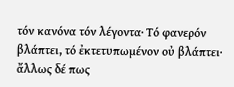τόν κανόνα τόν λέγοντα∙ Τό φανερόν βλάπτει, τό ἐκτετυπωμένον οὐ βλάπτει∙ ἄλλως δέ πως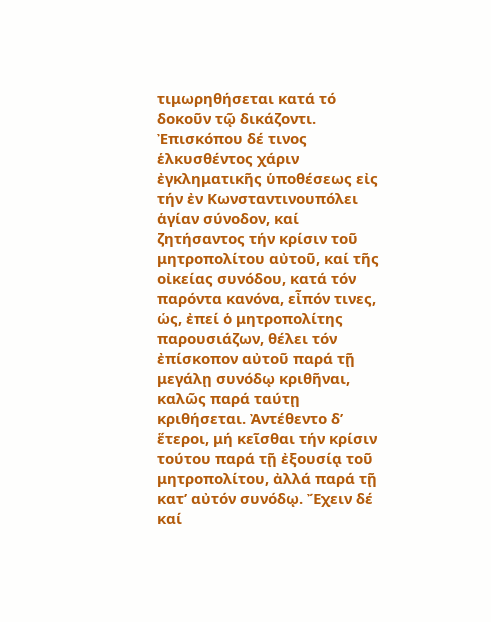τιμωρηθήσεται κατά τό δοκοῦν τῷ δικάζοντι. Ἐπισκόπου δέ τινος ἑλκυσθέντος χάριν ἐγκληματικῆς ὑποθέσεως εἰς τήν ἐν Κωνσταντινουπόλει ἁγίαν σύνοδον, καί ζητήσαντος τήν κρίσιν τοῦ μητροπολίτου αὐτοῦ, καί τῆς οἰκείας συνόδου, κατά τόν παρόντα κανόνα, εἶπόν τινες, ὡς, ἐπεί ὁ μητροπολίτης παρουσιάζων, θέλει τόν ἐπίσκοπον αὐτοῦ παρά τῇ μεγάλῃ συνόδῳ κριθῆναι, καλῶς παρά ταύτῃ κριθήσεται. Ἀντέθεντο δ’ ἕτεροι, μή κεῖσθαι τήν κρίσιν τούτου παρά τῇ ἐξουσίᾳ τοῦ μητροπολίτου, ἀλλά παρά τῇ κατ’ αὐτόν συνόδῳ. Ἔχειν δέ καί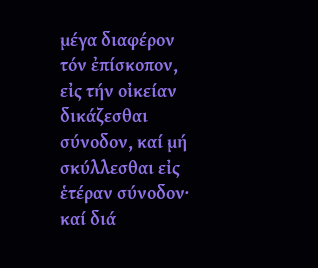μέγα διαφέρον τόν ἐπίσκοπον, εἰς τήν οἰκείαν δικάζεσθαι σύνοδον, καί μή σκύλλεσθαι εἰς ἑτέραν σύνοδον∙ καί διά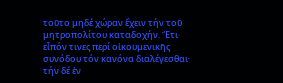τοῦτο μηδέ χώραν ἔχειν τήν τοῦ μητροπολίτου καταδοχήν. Ἔτι εἶπόν τινες περί οἰκουμενικῆς συνόδου τόν κανόνα διαλέγεσθαι∙ τήν δέ ἐν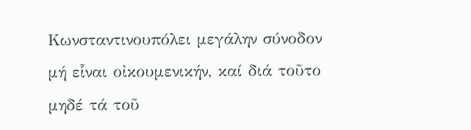Κωνσταντινουπόλει μεγάλην σύνοδον μή εἷναι οἰκουμενικήν, καί διά τοῦτο μηδέ τά τοῦ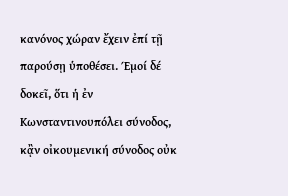κανόνος χώραν ἔχειν ἐπί τῇ παρούσῃ ὑποθέσει. Έμοί δέ δοκεῖ, ὅτι ἡ ἐν Κωνσταντινουπόλει σύνοδος, κᾂν οἰκουμενική σύνοδος οὐκ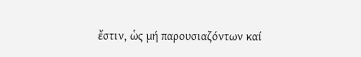ἔστιν, ὡς μή παρουσιαζόντων καί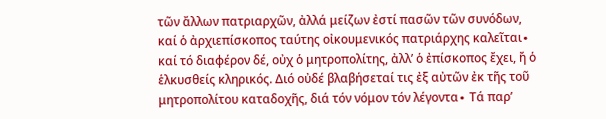τῶν ἄλλων πατριαρχῶν, ἀλλά μείζων ἐστί πασῶν τῶν συνόδων, καί ὁ ἀρχιεπίσκοπος ταύτης οἰκουμενικός πατριάρχης καλεῖται∙ καί τό διαφέρον δέ, οὐχ ὁ μητροπολίτης, ἀλλ’ ὁ ἐπίσκοπος ἔχει, ἤ ὁ ἑλκυσθείς κληρικός. Διό οὐδέ βλαβήσεταί τις ἐξ αὐτῶν ἐκ τῆς τοῦ μητροπολίτου καταδοχῆς, διά τόν νόμον τόν λέγοντα∙ Τά παρ’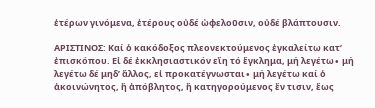ἑτέρων γινόμενα, ἑτέρους οὐδέ ὠφελοῦσιν, οὐδέ βλάπτουσιν.

ΑΡΙΣΤΙΝΟΣ: Καί ὁ κακόδοξος πλεονεκτούμενος ἐγκαλείτω κατ’ ἐπισκόπου. Εἰ δέ ἐκκλησιαστικόν εἴη τό ἕγκλημα, μή λεγέτω∙ μή λεγέτω δέ μηδ’ ἄλλος, εἰ προκατέγνωσται∙ μή λεγέτω καί ὁ ἀκοινώνητος, ἤ ἀπόβλητος, ἤ κατηγορούμενος ἔν τισιν, ἕως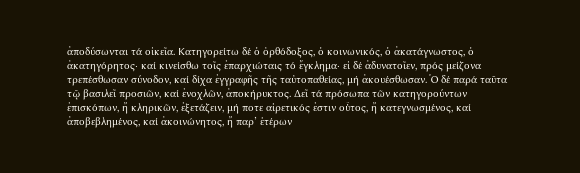ἀποδύσωνται τά οἰκεῖα. Κατηγορείτω δέ ὁ ὀρθόδοξος, ὁ κοινωνικός, ὁ ἀκατάγνωστος, ὁ ἀκατηγόρητος∙ καί κινείσθω τοῖς ἐπαρχιώταις τό ἔγκλημα∙ εἰ δέ ἀδυνατοῖεν, πρός μείζονα τρεπέσθωσαν σύνοδον, καί δίχα ἐγγραφῆς τῆς ταὐτοπαθείας, μή ἀκουέσθωσαν. Ὁ δέ παρά ταῦτα τῷ βασιλεῖ προσιῶν, καί ἐνοχλῶν, ἀποκήρυκτος. Δεῖ τά πρόσωπα τῶν κατηγορούντων ἐπισκόπων, ἤ κληρικῶν, ἐξετάζειν, μή ποτε αἱρετικός ἐστιν οὗτος, ἤ κατεγνωσμένος, καί ἀποβεβλημένος, καί ἀκοινώνητος, ἤ παρ’ ἑτέρων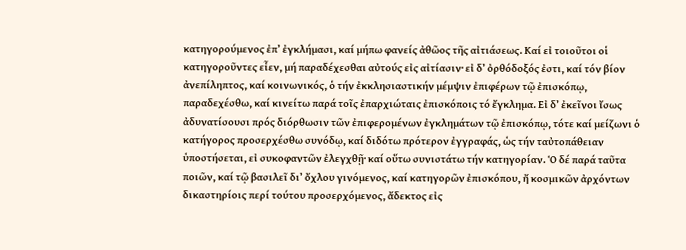κατηγορούμενος ἐπ’ ἐγκλήμασι, καί μήπω φανείς ἀθῶος τῆς αἰτιάσεως. Καί εἰ τοιοῦτοι οἱ κατηγοροῦντες εἶεν, μή παραδέχεσθαι αὐτούς εἰς αἰτίασιν∙ εἰ δ’ ὀρθόδοξός ἐστι, καί τόν βίον ἀνεπίληπτος, καί κοινωνικός, ὁ τήν ἐκκλησιαστικήν μέμψιν ἐπιφέρων τῷ ἐπισκόπῳ, παραδεχέσθω, καί κινείτω παρά τοῖς ἐπαρχιώταις ἐπισκόποις τό ἔγκλημα. Εἰ δ’ ἐκεῖνοι ἴσως ἀδυνατίσουσι πρός διόρθωσιν τῶν ἐπιφερομένων ἐγκλημάτων τῷ ἐπισκόπῳ, τότε καί μείζωνι ὁ κατήγορος προσερχέσθω συνόδῳ, καί διδότω πρότερον ἐγγραφάς, ὡς τήν ταὐτοπάθειαν ὑποστήσεται, εἰ συκοφαντῶν ἐλεγχθῇ∙ καί οὕτω συνιστάτω τήν κατηγορίαν. Ὁ δέ παρά ταῦτα ποιῶν, καί τῷ βασιλεῖ δι’ ὄχλου γινόμενος, καί κατηγορῶν ἐπισκόπου, ἤ κοσμικῶν ἀρχόντων δικαστηρίοις περί τούτου προσερχόμενος, ἄδεκτος εἰς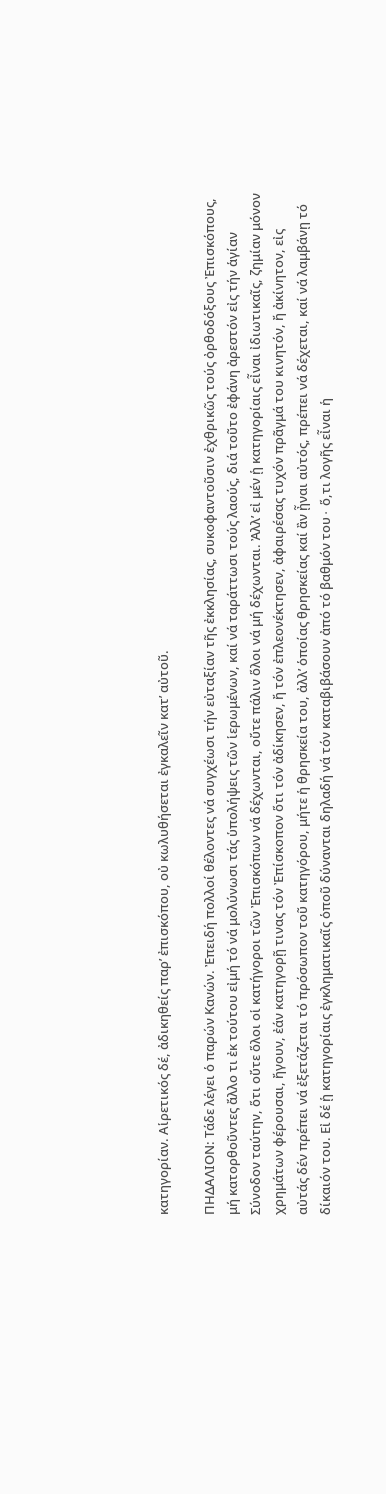κατηγορίαν. Αἱρετικός δέ, ἀδικηθείς παρ’ ἐπισκόπου, οὐ κωλυθήσεται ἐγκαλεῖν κατ’ αὐτοῦ.

ΠΗΔΑΛΙΟΝ: Τάδε λέγει ὁ παρών Κανών. Ἐπειδή πολλοί θέλοντες νά συγχέωσι τήν εὐταξίαν τῆς ἐκκλησίας, συκοφαντοῦσιν ἐχθρικῶς τούς ὀρθοδόξους Ἐπισκόπους, μή κατορθοῦντες ἄλλο τι ἐκ τούτου εἰμή τό νά μολύνωσι τάς ὑπολήψεις τῶν ἱερωμένων, καί νά ταράττωσι τούς λαούς, διά τοῦτο ἐφάνη ἀρεστόν εἰς τήν ἁγίαν Σύνοδον ταύτην, ὅτι οὔτε ὅλοι οἱ κατήγοροι τῶν Ἐπισκόπων νά δέχωνται, οὔτε πάλιν ὅλοι νά μή δέχωνται. Ἀλλ’ εἰ μέν ᾑ κατηγορίαις εἶναι ἰδιωτικαῖς, ζημίαν μόνον χρημάτων φέρουσαι, ἤγουν, ἐάν κατηγορῇ τινας τόν Ἐπίσκοπον ὅτι τόν ἀδίκησεν, ἤ τόν ἐπλεονέκτησεν, ἀφαιρέσας τυχόν πρᾶγμά του κινητόν, ἤ ἀκίνητον, εἰς αὐτάς δέν πρέπει νά ἐξετάζεται τό πρόσωπον τοῦ κατηγόρου, μήτε ἡ θρησκεία του, ἀλλ’ ὁποίας θρησκείας καί ἂν ᾖναι αὐτός, πρέπει νά δέχεται, καί νά λαμβάνῃ τό δίκαιόν του. Εἰ δέ ᾑ κατηγορίαις ἐγκληματικαῖς ὁποῦ δύνανται δηλαδή νά τόν καταβιβάσουν ἀπό τό βαθμόν του∙ ὅ,τι λογῆς εἶναι ἡ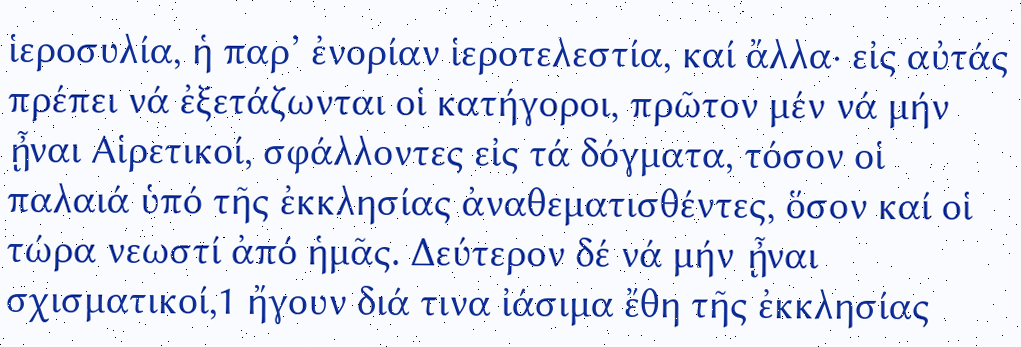ἱεροσυλία, ἡ παρ’ ἐνορίαν ἱεροτελεστία, καί ἄλλα∙ εἰς αὐτάς πρέπει νά ἐξετάζωνται οἱ κατήγοροι, πρῶτον μέν νά μήν ᾖναι Αἱρετικοί, σφάλλοντες εἰς τά δόγματα, τόσον οἱ παλαιά ὑπό τῆς ἐκκλησίας ἀναθεματισθέντες, ὅσον καί οἱ τώρα νεωστί ἀπό ἡμᾶς. Δεύτερον δέ νά μήν ᾖναι σχισματικοί,1 ἤγουν διά τινα ἰάσιμα ἔθη τῆς ἐκκλησίας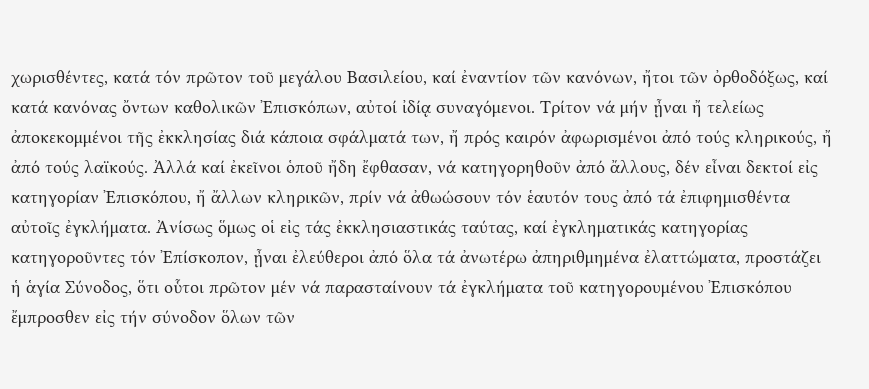χωρισθέντες, κατά τόν πρῶτον τοῦ μεγάλου Βασιλείου, καί ἐναντίον τῶν κανόνων, ἤτοι τῶν ὀρθοδόξως, καί κατά κανόνας ὄντων καθολικῶν Ἐπισκόπων, αὐτοί ἰδίᾳ συναγόμενοι. Τρίτον νά μήν ᾖναι ἤ τελείως ἀποκεκομμένοι τῆς ἐκκλησίας διά κάποια σφάλματά των, ἤ πρός καιρόν ἀφωρισμένοι ἀπό τούς κληρικούς, ἤ ἀπό τούς λαϊκούς. Ἀλλά καί ἐκεῖνοι ὁποῦ ἤδη ἔφθασαν, νά κατηγορηθοῦν ἀπό ἄλλους, δέν εἶναι δεκτοί εἰς κατηγορίαν Ἐπισκόπου, ἤ ἄλλων κληρικῶν, πρίν νά ἀθωώσουν τόν ἑαυτόν τους ἀπό τά ἐπιφημισθέντα αὐτοῖς ἐγκλήματα. Ἀνίσως ὅμως οἱ εἰς τάς ἐκκλησιαστικάς ταύτας, καί ἐγκληματικάς κατηγορίας κατηγοροῦντες τόν Ἐπίσκοπον, ᾖναι ἐλεύθεροι ἀπό ὅλα τά ἀνωτέρω ἀπηριθμημένα ἐλαττώματα, προστάζει ἡ ἁγία Σύνοδος, ὅτι οὗτοι πρῶτον μέν νά παρασταίνουν τά ἐγκλήματα τοῦ κατηγορουμένου Ἐπισκόπου ἔμπροσθεν εἰς τήν σύνοδον ὅλων τῶν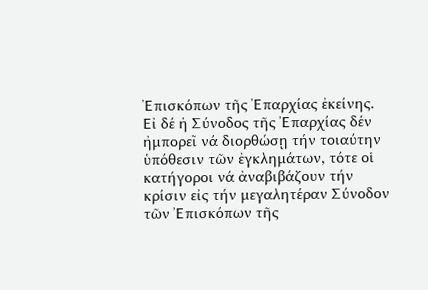Ἐπισκόπων τῆς Ἐπαρχίας ἐκείνης. Εἰ δέ ἡ Σύνοδος τῆς Ἐπαρχίας δέν ἠμπορεῖ νά διορθώσῃ τήν τοιαύτην ὑπόθεσιν τῶν ἐγκλημάτων, τότε οἱ κατήγοροι νά ἀναβιβάζουν τήν κρίσιν εἰς τήν μεγαλητέραν Σύνοδον τῶν Ἐπισκόπων τῆς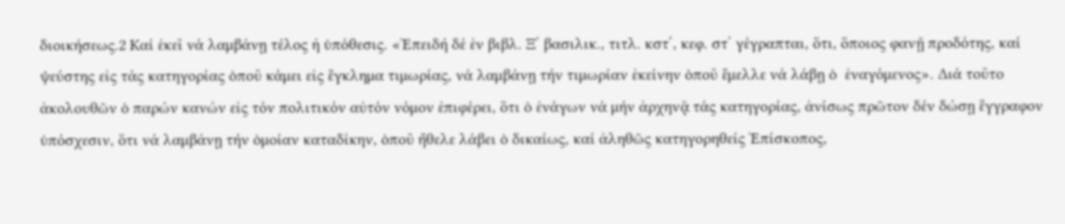διοικήσεως.2 Καί ἐκεῖ νά λαμβάνῃ τέλος ἡ ὑπόθεσις. «Ἐπειδή δέ ἐν βιβλ. Ξ΄ βασιλικ., τιτλ. κστ΄, κεφ. στ΄ γέγραπται, ὅτι, ὅποιος φανῇ προδότης, καί ψεύστης εἰς τάς κατηγορίας ὁποῦ κάμει εἰς ἔγκλημα τιμωρίας, νά λαμβάνῃ τήν τιμωρίαν ἐκείνην ὁποῦ ἔμελλε νά λάβῃ ὁ  ἐναγόμενος». Διά τοῦτο ἀκολουθῶν ὁ παρών κανών εἰς τόν πολιτικόν αὐτόν νόμον ἐπιφέρει, ὅτι ὁ ἐνάγων νά μήν ἀρχηνᾷ τάς κατηγορίας, ἀνίσως πρῶτον δέν δώσῃ ἔγγραφον ὑπόσχεσιν, ὅτι νά λαμβάνῃ τήν ὁμοίαν καταδίκην, ὁποῦ ἤθελε λάβει ὁ δικαίως, καί ἀληθῶς κατηγορηθείς Ἐπίσκοπος,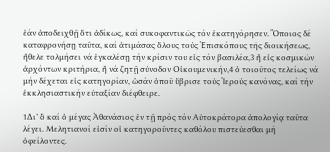ἐάν ἀποδειχθῇ ὅτι ἀδίκως, καί συκοφαντικῶς τόν ἐκατηγόρησεν. Ὅποιος δέ καταφρονήσῃ ταῦτα, καί ἀτιμάσας ὅλους τούς Ἐπισκόπους τῆς διοικήσεως, ἤθελε τολμήσει νά ἐγκαλέσῃ τήν κρίσιν του εἰς τόν βασιλέα,3 ἤ εἰς κοσμικῶν ἀρχόντων κριτήρια, ἤ νά ζητῇ σύνοδον Οἰκουμενικήν,4 ὁ τοιοῦτος τελείως νά μήν δέχεται εἰς κατηγορίαν, ὡσάν ὁποῦ ὕβρισε τούς Ἱερούς κανόνας, καί τήν ἐκκλησιαστικήν εὐταξίαν διέφθειρε.

1Δι’ ὃ καί ὁ μέγας Ἀθανάσιος ἐν τῇ πρός τόν Αὐτοκράτορα ἀπολογίᾳ ταῦτα λέγει. Μελητιανοί εἰσίν οἱ κατηγοροῦντες καθόλου πιστεύεσθαι μή ὀφείλοντες.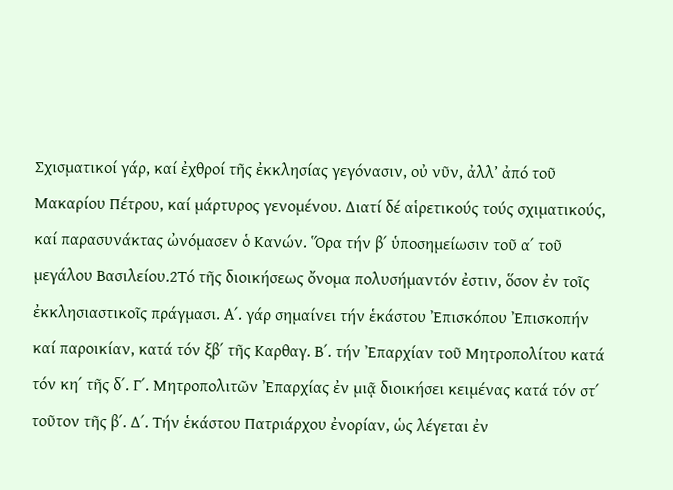Σχισματικοί γάρ, καί ἐχθροί τῆς ἐκκλησίας γεγόνασιν, οὐ νῦν, ἀλλ’ ἀπό τοῦ Μακαρίου Πέτρου, καί μάρτυρος γενομένου. Διατί δέ αἱρετικούς τούς σχιματικούς, καί παρασυνάκτας ὠνόμασεν ὁ Κανών. Ὅρα τήν β΄ ὑποσημείωσιν τοῦ α΄ τοῦ μεγάλου Βασιλείου.2Τό τῆς διοικήσεως ὄνομα πολυσήμαντόν ἐστιν, ὅσον ἐν τοῖς ἐκκλησιαστικοῖς πράγμασι. Α΄. γάρ σημαίνει τήν ἑκάστου Ἐπισκόπου Ἐπισκοπήν καί παροικίαν, κατά τόν ξβ΄ τῆς Καρθαγ. Β΄. τήν Ἐπαρχίαν τοῦ Μητροπολίτου κατά τόν κη΄ τῆς δ΄. Γ΄. Μητροπολιτῶν Ἐπαρχίας ἐν μιᾷ διοικήσει κειμένας κατά τόν στ΄ τοῦτον τῆς β΄. Δ΄. Τήν ἑκάστου Πατριάρχου ἐνορίαν, ὡς λέγεται ἐν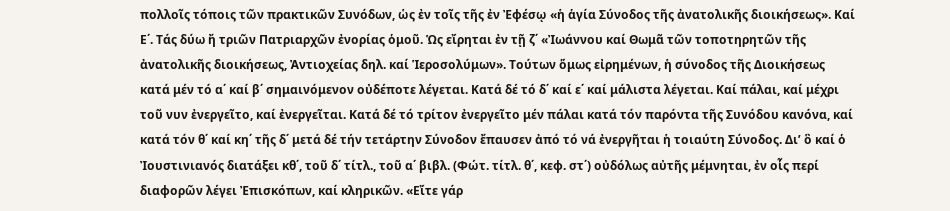πολλοῖς τόποις τῶν πρακτικῶν Συνόδων, ὡς ἐν τοῖς τῆς ἐν Ἐφέσῳ «ἡ ἁγία Σύνοδος τῆς ἀνατολικῆς διοικήσεως». Καί Ε΄. Τάς δύω ἤ τριῶν Πατριαρχῶν ἐνορίας ὁμοῦ. Ὡς εἴρηται ἐν τῇ ζ΄ «Ἰωάννου καί Θωμᾶ τῶν τοποτηρητῶν τῆς ἀνατολικῆς διοικήσεως, Ἀντιοχείας δηλ. καί Ἱεροσολύμων». Τούτων ὅμως εἰρημένων, ἡ σύνοδος τῆς Διοικήσεως κατά μέν τό α΄ καί β΄ σημαινόμενον οὐδέποτε λέγεται. Κατά δέ τό δ΄ καί ε΄ καί μάλιστα λέγεται. Καί πάλαι, καί μέχρι τοῦ νυν ἐνεργεῖτο, καί ἐνεργεῖται. Κατά δέ τό τρίτον ἐνεργεῖτο μέν πάλαι κατά τόν παρόντα τῆς Συνόδου κανόνα, καί κατά τόν θ΄ καί κη΄ τῆς δ΄ μετά δέ τήν τετάρτην Σύνοδον ἔπαυσεν ἀπό τό νά ἐνεργῆται ἡ τοιαύτη Σύνοδος. Δι’ ὃ καί ὁ Ἰουστινιανός διατάξει κθ΄, τοῦ δ΄ τίτλ., τοῦ α΄ βιβλ. (Φώτ. τίτλ. θ΄, κεφ. στ΄) οὐδόλως αὐτῆς μέμνηται, ἐν οἷς περί διαφορῶν λέγει Ἐπισκόπων, καί κληρικῶν. «Εἴτε γάρ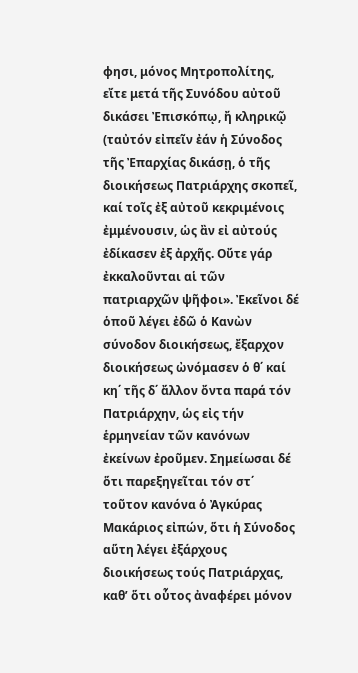φησι, μόνος Μητροπολίτης, εἴτε μετά τῆς Συνόδου αὐτοῦ δικάσει Ἐπισκόπῳ, ἤ κληρικῷ (ταὐτόν εἰπεῖν ἐάν ἡ Σύνοδος τῆς Ἐπαρχίας δικάσῃ, ὁ τῆς διοικήσεως Πατριάρχης σκοπεῖ, καί τοῖς ἐξ αὐτοῦ κεκριμένοις ἐμμένουσιν, ὡς ἂν εἰ αὐτούς ἐδίκασεν ἐξ ἀρχῆς. Οὔτε γάρ ἐκκαλοῦνται αἱ τῶν πατριαρχῶν ψῆφοι». Ἐκεῖνοι δέ ὁποῦ λέγει ἐδῶ ὁ Κανὼν σύνοδον διοικήσεως, ἔξαρχον διοικήσεως ὠνόμασεν ὁ θ΄ καί κη΄ τῆς δ΄ ἄλλον ὄντα παρά τόν Πατριάρχην, ὡς εἰς τήν ἑρμηνείαν τῶν κανόνων ἐκείνων ἐροῦμεν. Σημείωσαι δέ ὅτι παρεξηγεῖται τόν στ΄ τοῦτον κανόνα ὁ Ἀγκύρας Μακάριος εἰπών, ὅτι ἡ Σύνοδος αὕτη λέγει ἐξάρχους διοικήσεως τούς Πατριάρχας, καθ’ ὅτι οὗτος ἀναφέρει μόνον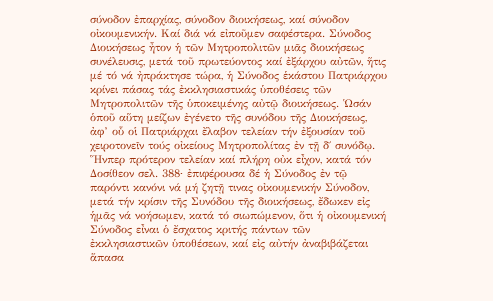σύνοδον ἐπαρχίας, σύνοδον διοικήσεως, καί σύνοδον οἰκουμενικήν. Καί διά νά εἰποῦμεν σαφέστερα. Σύνοδος Διοικήσεως ἦτον ἡ τῶν Μητροπολιτῶν μιᾶς διοικήσεως συνέλευσις, μετά τοῦ πρωτεύοντος καί ἐξάρχου αὐτῶν, ἥτις μέ τό νά ἠπράκτησε τώρα, ἡ Σύνοδος ἑκάστου Πατριάρχου κρίνει πάσας τάς ἐκκλησιαστικάς ὑποθέσεις τῶν Μητροπολιτῶν τῆς ὑποκειμένης αὐτῷ διοικήσεως. Ὡσάν ὁποῦ αὕτη μείζων ἐγένετο τῆς συνόδου τῆς Διοικήσεως, ἀφ’ οὗ οἱ Πατριάρχαι ἔλαβον τελείαν τήν ἐξουσίαν τοῦ χειροτονεῖν τούς οἰκείους Μητροπολίτας ἐν τῇ δ΄ συνόδῳ. Ἥνπερ πρότερον τελείαν καί πλήρη οὐκ εἶχον, κατά τόν Δοσίθεον σελ. 388∙ ἐπιφέρουσα δέ ἡ Σύνοδος ἐν τῷ παρόντι κανόνι νά μή ζητῇ τινας οἰκουμενικήν Σύνοδον, μετά τήν κρίσιν τῆς Συνόδου τῆς διοικήσεως, ἔδωκεν εἰς ἡμᾶς νά νοήσωμεν, κατά τό σιωπώμενον, ὅτι ἡ οἰκουμενική Σύνοδος εἶναι ὁ ἔσχατος κριτής πάντων τῶν ἐκκλησιαστικῶν ὑποθέσεων, καί εἰς αὐτήν ἀναβιβάζεται ἅπασα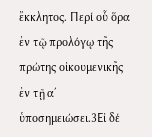ἔκκλητος. Περί οὗ ὅρα ἐν τῷ προλόγῳ τῆς πρώτης οἰκουμενικῆς ἐν τῇ α΄ ὑποσημειώσει.3Εἰ δέ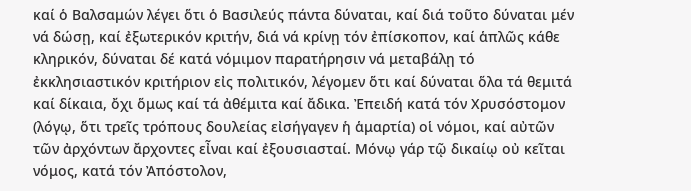καί ὁ Βαλσαμών λέγει ὅτι ὁ Βασιλεύς πάντα δύναται, καί διά τοῦτο δύναται μέν νά δώσῃ, καί ἐξωτερικόν κριτήν, διά νά κρίνῃ τόν ἐπίσκοπον, καί ἁπλῶς κάθε κληρικόν, δύναται δέ κατά νόμιμον παρατήρησιν νά μεταβάλῃ τό ἐκκλησιαστικόν κριτήριον εἰς πολιτικόν, λέγομεν ὅτι καί δύναται ὅλα τά θεμιτά καί δίκαια, ὄχι ὅμως καί τά ἀθέμιτα καί ἄδικα. Ἐπειδή κατά τόν Χρυσόστομον (λόγῳ, ὅτι τρεῖς τρόπους δουλείας εἰσήγαγεν ἡ ἁμαρτία) οἱ νόμοι, καί αὐτῶν τῶν ἀρχόντων ἄρχοντες εἶναι καί ἐξουσιασταί. Μόνῳ γάρ τῷ δικαίῳ οὐ κεῖται νόμος, κατά τόν Ἀπόστολον,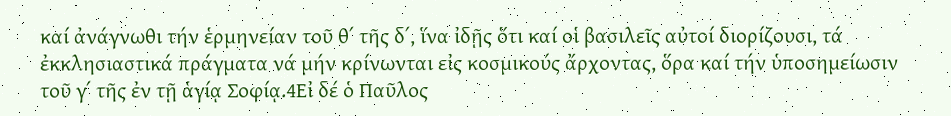καί ἀνάγνωθι τήν ἑρμηνείαν τοῦ θ΄ τῆς δ΄, ἵνα ἰδῇς ὅτι καί οἱ βασιλεῖς αὐτοί διορίζουσι, τά ἐκκλησιαστικά πράγματα νά μήν κρίνωνται εἰς κοσμικούς ἄρχοντας, ὅρα καί τήν ὑποσημείωσιν τοῦ γ΄ τῆς ἐν τῇ ἁγίᾳ Σοφίᾳ.4Εἰ δέ ὁ Παῦλος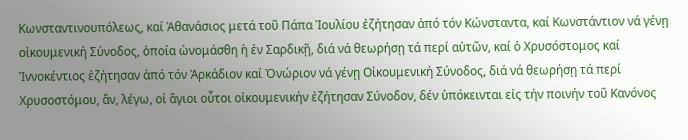Κωνσταντινουπόλεως, καί Ἀθανάσιος μετά τοῦ Πάπα Ἰουλίου ἐζήτησαν ἀπό τόν Κώνσταντα, καί Κωνστάντιον νά γένῃ οἰκουμενική Σύνοδος, ὁποία ὠνομάσθη ἡ ἐν Σαρδικῇ, διά νά θεωρήσῃ τά περί αὐτῶν, καί ὁ Χρυσόστομος καί Ἰννοκέντιος ἐζήτησαν ἀπό τόν Ἀρκάδιον καί Ὀνώριον νά γένῃ Οἰκουμενική Σύνοδος, διά νά θεωρήσῃ τά περί Χρυσοστόμου, ἄν, λέγω, οἱ ἅγιοι οὗτοι οἰκουμενικήν ἐζήτησαν Σύνοδον, δέν ὑπόκεινται εἰς τήν ποινήν τοῦ Κανόνος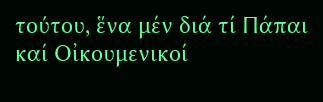τούτου, ἕνα μέν διά τί Πάπαι καί Οἰκουμενικοί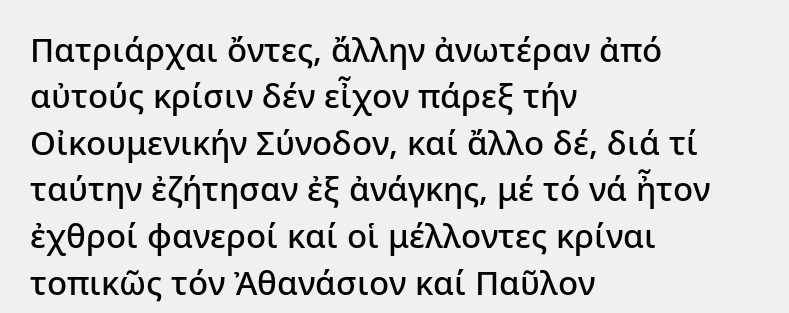Πατριάρχαι ὄντες, ἄλλην ἀνωτέραν ἀπό αὐτούς κρίσιν δέν εἶχον πάρεξ τήν Οἰκουμενικήν Σύνοδον, καί ἄλλο δέ, διά τί ταύτην ἐζήτησαν ἐξ ἀνάγκης, μέ τό νά ἦτον ἐχθροί φανεροί καί οἱ μέλλοντες κρίναι τοπικῶς τόν Ἀθανάσιον καί Παῦλον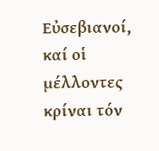Εὐσεβιανοί, καί οἱ μέλλοντες κρίναι τόν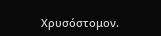Χρυσόστομον.